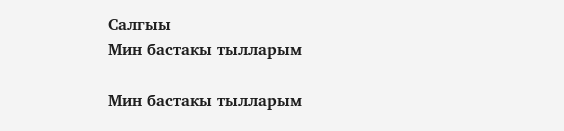Салгыы
Мин бастакы тылларым

Мин бастакы тылларым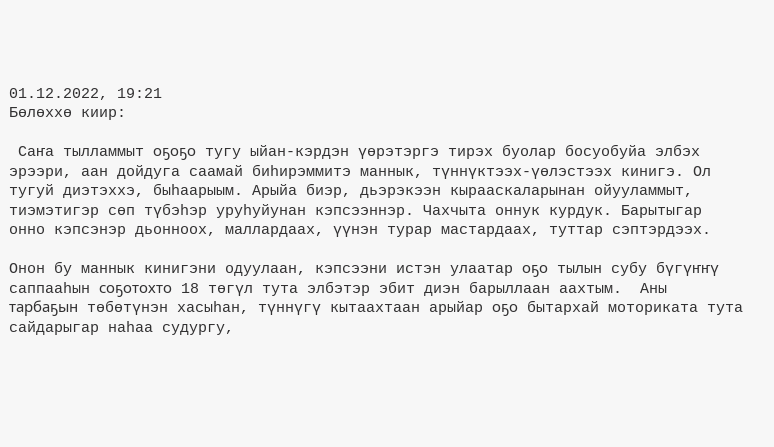01.12.2022, 19:21
Бөлөххө киир:

 Саҥа тылламмыт оҕоҕо тугу ыйан-кэрдэн үөрэтэргэ тирэх буолар босуобуйа элбэх эрээри, аан дойдуга саамай биһирэммитэ маннык, түннүктээх-үөлэстээх кинигэ. Ол тугуй диэтэххэ, быһаарыым. Арыйа биэр, дьэрэкээн кырааскаларынан ойууламмыт, тиэмэтигэр сөп түбэһэр уруһуйунан кэпсээннэр. Чахчыта оннук курдук. Барытыгар онно кэпсэнэр дьонноох, маллардаах, үүнэн турар мастардаах, туттар сэптэрдээх.

Онон бу маннык кинигэни одуулаан, кэпсээни истэн улаатар оҕо тылын субу бүгүҥҥү саппааһын соҕотохто 18 төгүл тута элбэтэр эбит диэн барыллаан аахтым.  Аны тарбаҕын төбөтүнэн хасыһан, түннүгү кытаахтаан арыйар оҕо бытархай моториката тута сайдарыгар наһаа судургу,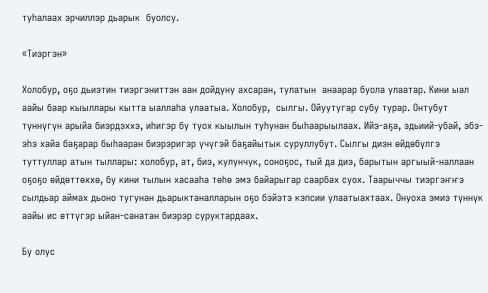туһалаах эрчиллэр дьарык  буолсу.

«Тиэргэн»

Холобур, оҕо дьиэтин тиэргэниттэн аан дойдуну ахсаран, тулатын  анаарар буола улаатар. Кини ыал аайы баар кыыллары кытта ыаллаһа улаатыа. Холобур,  сылгы. Ойуутугар субу турар. Онтубут түннүгүн арыйа биэрдэххэ, иһигэр бу туох кыылын туһунан быһаарыылаах. Ийэ-аҕа, эдьиий-убай, эбэ-эһэ хайа баҕарар быһааран биэрэригэр үчүгэй баҕайытык суруллубут. Сылгы диэн өйдөбүлгэ туттуллар атын тыллары: холобур, ат, биэ, кулунчук, соноҕос, тый да диэ, барытын аргыый-наллаан оҕоҕо өйдөттөххө, бу кини тылын хасааһа төһө эмэ байарыгар саарбах суох. Таарыччы тиэргэҥҥэ сылдьар аймах дьоно тугунан дьарыктаналларын оҕо бэйэтэ кэпсии улаатыахтаах. Онуоха эмиэ түннүк аайы ис өттүгэр ыйан-санатан биэрэр суруктардаах.

Бу олус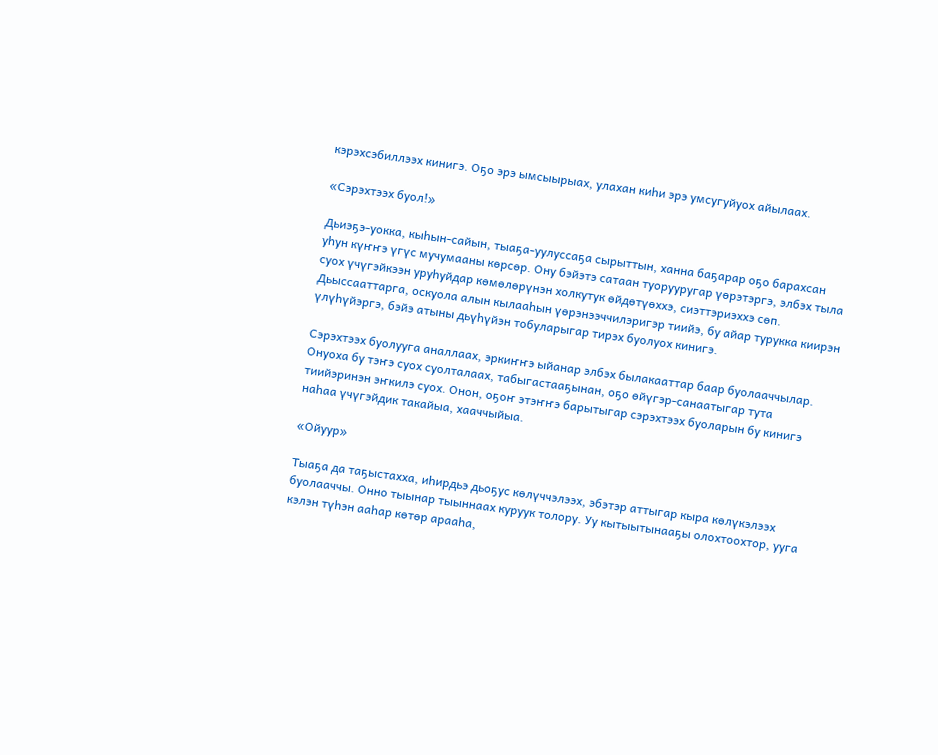кэрэхсэбиллээх кинигэ. Оҕо эрэ ымсыырыах, улахан киһи эрэ умсугуйуох айылаах.

«Сэрэхтээх буол!»

Дьиэҕэ-уокка, кыһын-сайын, тыаҕа-уулуссаҕа сырыттын, ханна баҕарар оҕо барахсан уһун күҥҥэ үгүс мучумааны көрсөр. Ону бэйэтэ сатаан туорууругар үөрэтэргэ, элбэх тыла суох үчүгэйкээн уруһуйдар көмөлөрүнэн холкутук өйдөтүөххэ, сиэттэриэххэ сөп. Дьыссааттарга, оскуола алын кылааһын үөрэнээччилэригэр тиийэ, бу айар турукка киирэн үлүһүйэргэ, бэйэ атыны дьүһүйэн тобуларыгар тирэх буолуох кинигэ.

Сэрэхтээх буолууга аналлаах, эркиҥҥэ ыйанар элбэх былакааттар баар буолааччылар. Онуоха бу тэҥэ суох суолталаах, табыгастааҕынан, оҕо өйүгэр-санаатыгар тута тиийэринэн эҥкилэ суох. Онон, оҕоҥ этэҥҥэ барытыгар сэрэхтээх буоларын бу кинигэ наһаа үчүгэйдик такайыа, хааччыйыа.

«Ойуур»

Тыаҕа да таҕыстахха, иһирдьэ дьоҕус көлүччэлээх, эбэтэр аттыгар кыра көлүкэлээх буолааччы. Онно тыынар тыыннаах куруук толору. Уу кытыытынааҕы олохтоохтор, ууга кэлэн түһэн ааһар көтөр арааһа,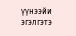үүнээйи эгэлгэтэ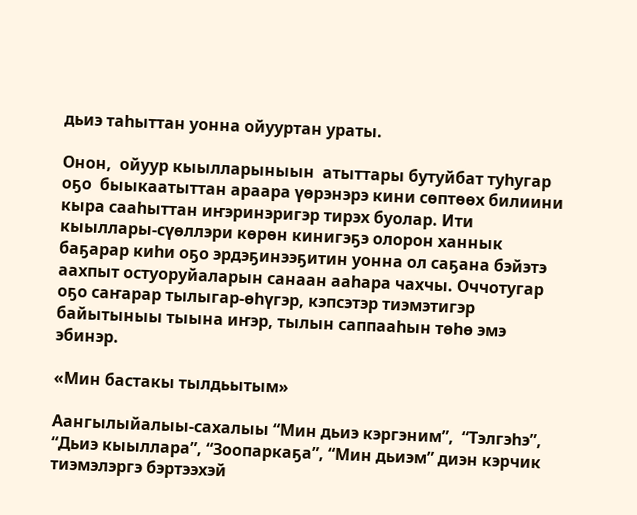дьиэ таһыттан уонна ойууртан ураты.

Онон,  ойуур кыылларыныын  атыттары бутуйбат туһугар оҕо  быыкаатыттан араара үөрэнэрэ кини сөптөөх билиини кыра сааһыттан иҥэринэригэр тирэх буолар. Ити кыыллары-сүөллэри көрөн кинигэҕэ олорон ханнык баҕарар киһи оҕо эрдэҕинээҕитин уонна ол саҕана бэйэтэ аахпыт остуоруйаларын санаан ааһара чахчы. Оччотугар оҕо саҥарар тылыгар-өһүгэр, кэпсэтэр тиэмэтигэр байытыныы тыына иҥэр, тылын саппааһын төһө эмэ эбинэр.

«Мин бастакы тылдьытым»

Аангылыйалыы-сахалыы “Мин дьиэ кэргэним”,  “Тэлгэһэ”, “Дьиэ кыыллара”, “Зоопаркаҕа”, “Мин дьиэм” диэн кэрчик тиэмэлэргэ бэртээхэй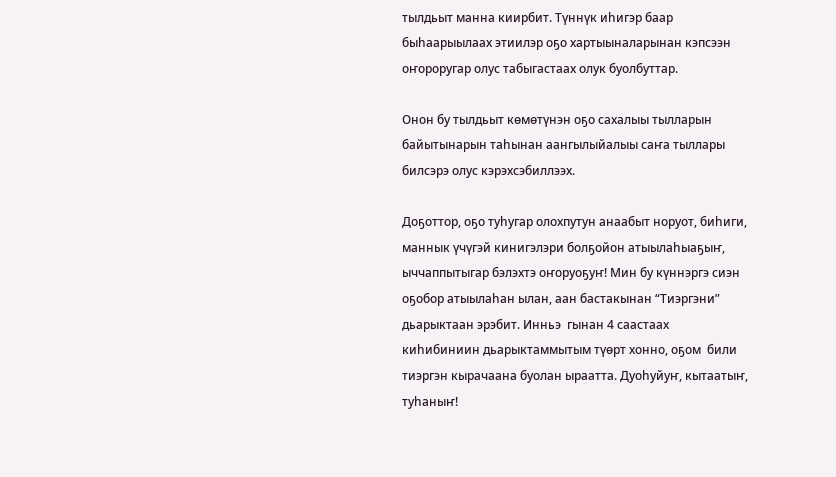тылдьыт манна киирбит. Түннүк иһигэр баар быһаарыылаах этиилэр оҕо хартыыналарынан кэпсээн оҥороругар олус табыгастаах олук буолбуттар.

Онон бу тылдьыт көмөтүнэн оҕо сахалыы тылларын байытынарын таһынан аангылыйалыы саҥа тыллары билсэрэ олус кэрэхсэбиллээх.

Доҕоттор, оҕо туһугар олохпутун анаабыт норуот, биһиги, маннык үчүгэй кинигэлэри болҕойон атыылаһыаҕыҥ, ыччаппытыгар бэлэхтэ оҥоруоҕуҥ! Мин бу күннэргэ сиэн оҕобор атыылаһан ылан, аан бастакынан “Тиэргэни”  дьарыктаан эрэбит. Инньэ  гынан 4 саастаах киһибиниин дьарыктаммытым түөрт хонно, оҕом  били тиэргэн кырачаана буолан ыраатта. Дуоһуйуҥ, кытаатыҥ, туһаныҥ!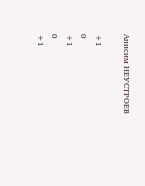Анисим НЕУСТРОЕВ

+1
0
+1
0
+1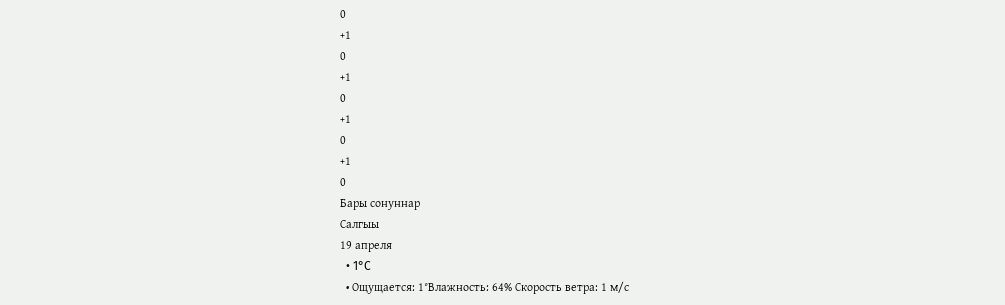0
+1
0
+1
0
+1
0
+1
0
Бары сонуннар
Салгыы
19 апреля
  • 1°C
  • Ощущается: 1°Влажность: 64% Скорость ветра: 1 м/с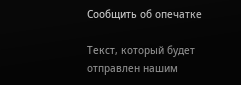Сообщить об опечатке

Текст, который будет отправлен нашим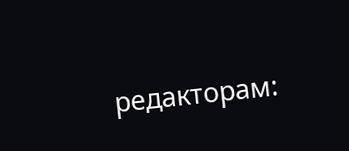редакторам: